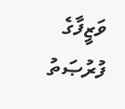ވަޒީފާގެ ފުރުޞަތު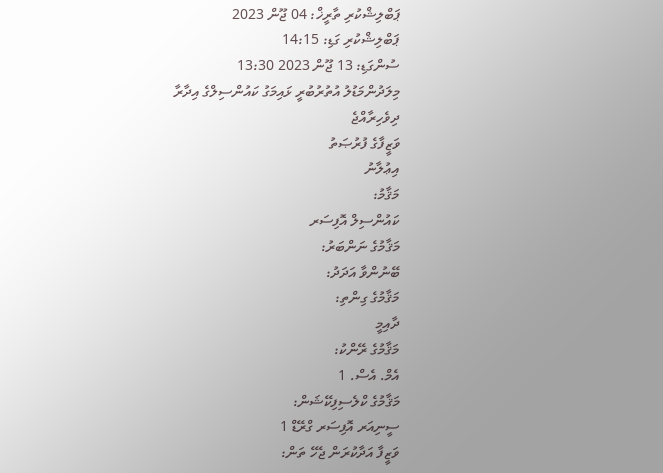ޕަބްލިޝްކުރި ތާރީޚް: 04 ޖޫން 2023
ޕަބްލިޝްކުރި ގަޑި: 14:15
ސުންގަޑި: 13 ޖޫން 2023 13:30
މިލަދުންމަޑުލު އުތުރުބުރީ ޅައިމަގު ކައުންސިލްގެ އިދާރާ
ދިވެހިރާއްޖެ
ވަޒީފާގެ ފުރުޞަތު
އިޢުލާނު
މަޤާމު:
ކައުންސިލް އޮފިސަރ
މަޤާމުގެ ނަންބަރު:
ބޭނުންވާ އަދަދު:
މަޤާމުގެ ގިންތި:
ދާއިމީ
މަޤާމުގެ ރޭންކު:
އެމް. އެސް. 1
މަޤާމުގެ ކްލެސިފިކޭޝަން:
ސީނިއަރ އޮފިސަރ ގްރޭޑް 1
ވަޒީފާ އަދާކުރަން ޖެހޭ ތަން: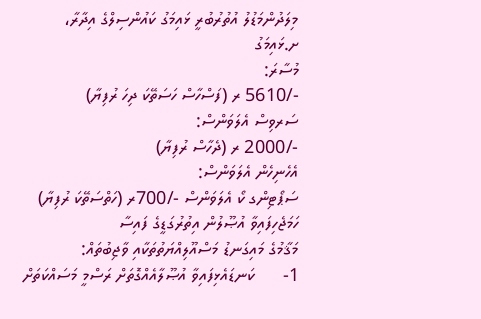މިލަދުންމަޑުލު އުތުރުބުރީ ޅައިމަގު ކައުންސިލްގެ އިދާރާ، ށ.ޅައިމަގު
މުސާރަ:
-/5610 ރ (ފަސްހާސް ހަސަތޭކަ ދިހަ ރުފިޔާ)
ސަރވިސް އެލަވަންސް:
-/2000 ރ (ދެހާސް ރުފިޔާ)
އެހެނިހެން އެލަވަންސް:
ސަޕޯޓިންގ ކޯ އެލަވަންސް -/700ރ (ހަތްސަތޭކަ ރުފިޔާ)
ހަމަޖެހިފައިވާ އުޞޫލުން އިތުރުގަޑީގެ ފައިސާ
މަޤާމުގެ މައިގަނޑު މަސްއޫލިއްޔަތުތަކާއި ވާޖިބުތައް:
1-      ކަނޑައެޅިފައިވާ އުޞޫލާއެއްގޮތަށް ރަސްމީ މަސައްކަތަށް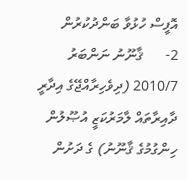އޮފީސް ހުޅުވާ ބަންދުކުރުން
2-      ޤާނޫނު ނަންބަރު 2010/7 (ދިވެހިރާއްޖޭގެ އިދާރީ ދާއިރާތައް ލާމަރުކަޒީ އުޞޫލުން ހިންގުމުގެ ޤާނޫނު) ގެ ދަށުން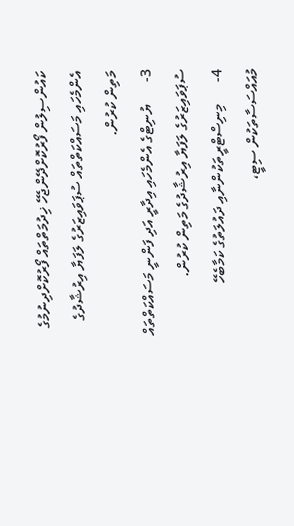ކައުންސިލުން ފޯރުކޮށްދޭންޖެހޭ ޚިދުމަތްތައް ފޯރުކޮށްދިނުމުގެ އެންމެހައި މަސައްކަތްތައް ސުޕަވައިޒަރުގެ ލަފަޔާ އިރުޝާދުގެ މަތިން ކުރުން.
3-      ޔުނިޓްގެ އެންމެހައި އިދާރީ އަދި ފަންނީ މަސައްކަތްތައް ސުޕަވައިޒަރުގެ ލަފަޔާ އިރުޝާދުގެ މަތިން ކުރުން.
4-      މިނިސްޓްރީތަކުންނާއި ދައުލަތުގެ ކަމާބެހޭ މުއައްސަސާތަކުން ސިޓީ،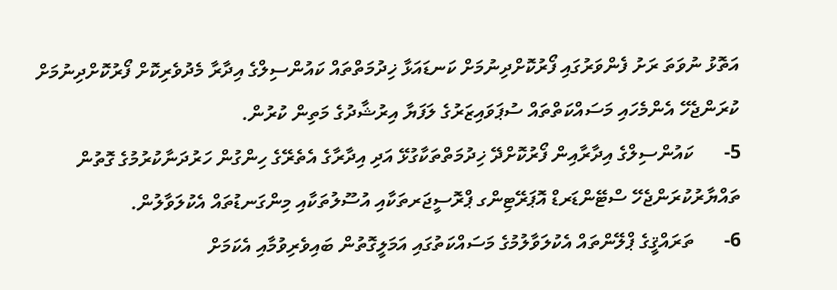އަތޮޅު ނުވަތަ ރަށު ފެންވަރުގައި ފޯރުކޮށްދިނުމަށް ކަނޑައަޅާ ޚިދުމަތްތައް ކައުންސިލްގެ އިދާރާ މެދުވެރިކޮށް ފޯރުކޮށްދިނުމަށް ކުރަންޖެހޭ އެންމެހައި މަސައްކަތްތައް ސުޕަވައިޒަރުގެ ލަފަޔާ އިރުޝާދުގެ މަތިން ކުރުން.
5-      ކައުންސިލްގެ އިދާރާއިން ފޯރުކޮށްދޭ ޚިދުމަތްތަކާގުޅޭ އަދި އިދާރާގެ އެތެރޭގެ ހިންގުން ހަރުދަނާކުރުމުގެ ގޮތުން ތައްޔާރުކުރަންޖެހޭ ސްޓޭންޑަރޑް އޮޕަރޭޓިންގ ޕްރޮސީޖަރތަކާއި އުސޫލުތަކާއި މިންގަނޑުތައް އެކުލަވާލުން.
6-      ތަރައްޤީގެ ޕްލޭންތައް އެކުލަވާލުމުގެ މަސައްކަތުގައި އަމަލީގޮތުން ބައިވެރިވުމާއި އެކަމަށް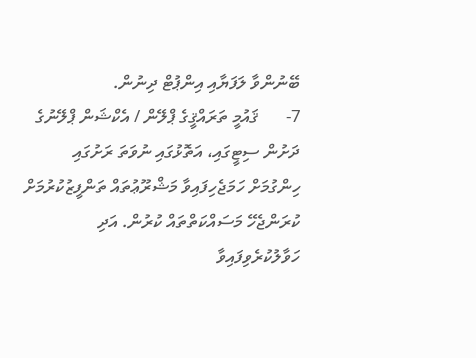ބޭނުންވާ ލަފަޔާއި އިންޕުޓް ދިނުން.
7-      ޤައުމީ ތަރައްޤީގެ ޕްލޭން / އެކްޝަން ޕްލޭނުގެ ދަށުން ސިޓީގައި، އަތޮޅުގައި ނުވަތަ ރަށުގައި ހިންގުމަށް ހަމަޖެހިފައިވާ މަޝްރޫޢުތައް ތަންފީޒުކުރުމަށް ކުރަންޖެހޭ މަސައްކަތްތައް ކުރުން. އަދި ހަވާލުކުރެވިފައިވާ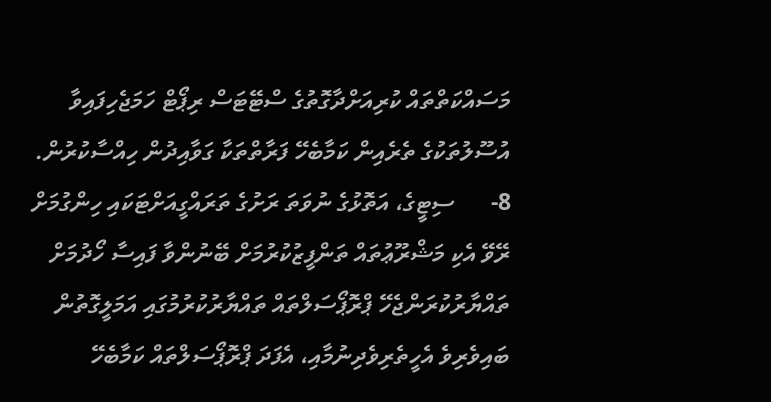މަސައްކަތްތައް ކުރިއަށްދާގޮތުގެ ސްޓޭޓަސް ރިޕޯޓް ހަމަޖެހިފައިވާ އުސޫލުތަކުގެ ތެރެއިން ކަމާބެހޭ ފަރާތްތަކާ ގަވާއިދުން ހިއްސާކުރުން.
8-      ސިޓީގެ، އަތޮޅުގެ ނުވަތަ ރަށުގެ ތަރައްގީއަށްޓަކައި ހިންގުމަށް ރޭވޭ އެކި މަޝްރޫޢުތައް ތަންފީޒުކުރުމަށް ބޭނުންވާ ފައިސާ ހޯދުމަށް ތައްޔާރުކުރަންޖެހޭ ޕްރޮޕޯސަލްތައް ތައްޔާރުކުރުމުގައި އަމަލީގޮތުން ބައިވެރިވެ އެހީތެރިވެދިނުމާއި، އެފަދަ ޕްރޮޕޯސަލްތައް ކަމާބެހޭ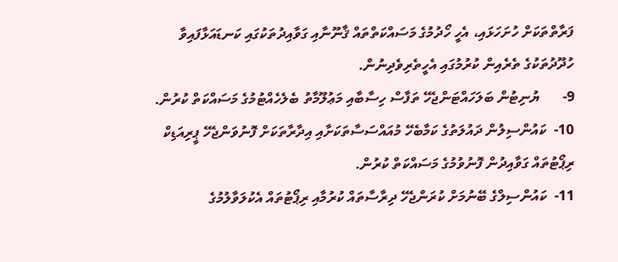ފަރާތްތަކަށް ހުށަހަޅައި، އެހީ ހޯދުމުގެ މަސައްކަތްތައް ޤާނޫނާއި ގަވާއިދުތަކުގައި ކަނޑައަޅާފައިވާ ހުދޫދުތަކުގެ ތެރެއިން ކުރުމުގައި އެހީތެރިވެދިނުން.
9-      ޔުނިޓުން ބަލަހައްޓަންޖެހޭ ތަފާސް ހިސާބާއި މަޢުލޫމާތު ބެލެހެއްޓުމުގެ މަސައްކަތް ކުރުން.
10-  ކައުންސިލުން ދައުލަތުގެ ކަމާބެހޭ މުއައްސަސާތަކަށާއި އިދާރާތަކަށް ފޮނުވަންޖެހޭ ޕީރިއަޑިކް ރިޕޯޓުތައް ގަވާއިދުން ފޮނުވުމުގެ މަސައްކަތް ކުރުން.
11-  ކައުންސިލްގެ ބޭނުމަށް ކުރަންޖެހޭ ދިރާސާތައް ކުރުމާއި ރިޕޯޓުތައް އެކުލަވާލުމުގެ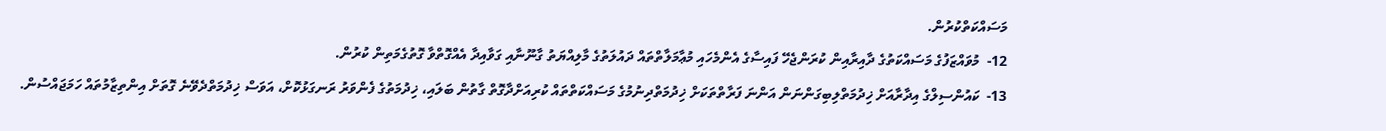މަސައްކަތްކުރުން.
12-  މުވައްޒަފުގެ މަސައްކަތުގެ ދާއިރާއިން ކުރަންޖެހޭ ފައިސާގެ އެންމެހައި މުޢާމަލާތްތައް ދައުލަތުގެ މާލިއްޔަތު ގާނޫނާއި ގަވާއިދާ އެއްގޮތްވާ ގޮތުގެމަތިން ކުރުން.
13-  ކައުންސިލްގެ އިދާރާއަށް ޚިދުމަތްލިބިގަންނަން އަންނަ ފަރާތްތަކަށް ޚިދުމަތްދިނުމުގެ މަސައްކަތްތައް ކުރިއަށްދާގޮތް ގާތުން ބަލައި، ޚިދުމަތުގެ ފެންވަރު ރަނގަޅުކޮށް، އަވަސް ޚިދުމަތްދެވޭނެ ގޮތަށް އިންތިޒާމުތައް ހަމަޖައްސުން.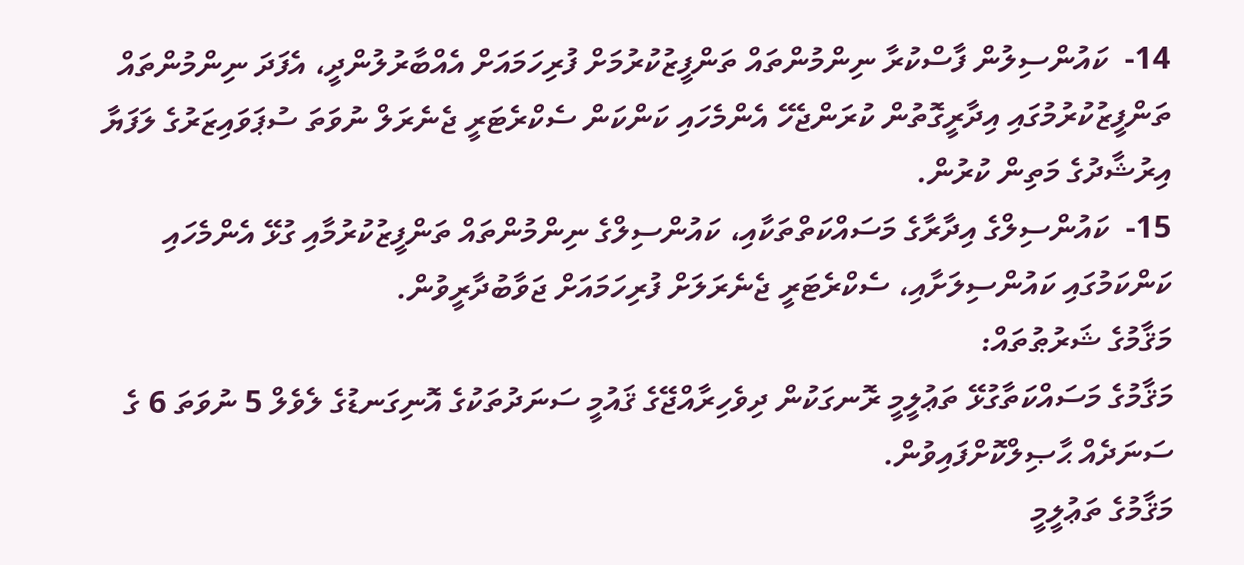14-  ކައުންސިލުން ފާސްކުރާ ނިންމުންތައް ތަންފީޒުކުރުމަށް ފުރިހަމައަށް އެއްބާރުލުންދީ، އެފަދަ ނިންމުންތައް ތަންފީޒުކުރުމުގައި އިދާރީގޮތުން ކުރަންޖެހޭ އެންމެހައި ކަންކަން ސެކްރެޓަރީ ޖެނެރަލް ނުވަތަ ސުޕަވައިޒަރުގެ ލަފަޔާ އިރުޝާދުގެ މަތިން ކުރުން.
15-  ކައުންސިލްގެ އިދާރާގެ މަސައްކަތްތަކާއި، ކައުންސިލްގެ ނިންމުންތައް ތަންފީޒުކުރުމާއި ގުޅޭ އެންމެހައި ކަންކަމުގައި ކައުންސިލަށާއި، ސެކްރެޓަރީ ޖެނެރަލަށް ފުރިހަމައަށް ޖަވާބުދާރީވުން.
މަޤާމުގެ ޝަރުޠުތައް:
މަޤާމުގެ މަސައްކަތާގުޅޭ ތަޢުލީމީ ރޮނގަކުން ދިވެހިރާއްޖޭގެ ޤައުމީ ސަނަދުތަކުގެ އޮނިގަނޑުގެ ލެވެލް 5 ނުވަތަ 6 ގެ ސަނަދެއް ޙާޞިލްކޮށްފައިވުން.
މަޤާމުގެ ތަޢުލީމީ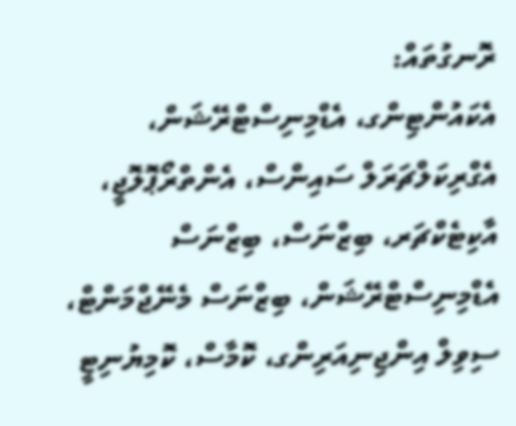ރޮނގުތައް:
އެކައުންޓިންގ، އެޑްމިނިސްޓްރޭޝަން، އެގްރިކަލްޗަރަލް ސައިންސް، އެންތްރޯޕޮލޮޖީ، އާކިޓެކްޗަރ، ބިޒްނަސް، ބިޒްނަސް އެޑްމިނިސްޓްރޭޝަން، ބިޒްނަސް މެނޭޖްމަންޓް، ސިވިލް އިންޖިނިއަރިންގ، ކޮމާސް، ކޮމިޔުނިޓީ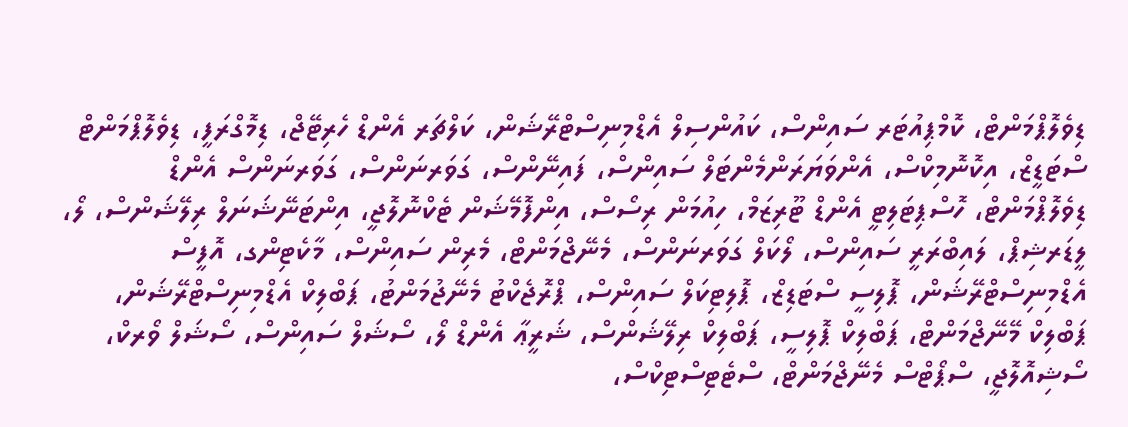ޑިވެލޮޕްމަންޓް، ކޮމްޕިއުޓަރ ސައިންސް، ކައުންސިލް އެޑްމިނިސްޓްރޭޝަން، ކަލްޗަރ އެންޑް ހެރިޓޭޖް، ޑިމޮގްރަފީ، ޑިވެލޮޕްމަންޓް ސްޓަޑީޒް، އިކޮނޮމިކްސް، އެންވަޔަރަންމެންޓަލް ސައިންސް، ފައިނޭންސް، ގަވަރނަންސް، ގަވަރނަންސް އެންޑް ޑިވެލޮޕްމަންޓް، ހޮސްޕިޓަލިޓީ އެންޑް ޓޫރިޒަމް، ހިއުމަން ރިސޯސް، އިންފޮމޭޝަން ޓެކްނޮލޮޖީ، އިންޓަނޭޝަނަލް ރިލޭޝަންސް، ލޯ، ލީޑަރޝިޕް، ލައިބްރަރީ ސައިންސް، ލޯކަލް ގަވަރނަންސް، މެނޭޖްމަންޓް، މެރިން ސައިންސް، މާކެޓިންގ، އޮފީސް އެޑްމިނިސްޓްރޭޝަން، ޕޮލިސީ ސްޓަޑިޒް، ޕޮލިޓިކަލް ސައިންސް، ޕްރޮޖެކްޓު މެނޭޖުމަންޓު، ޕަބްލިކް އެޑްމިނިސްޓްރޭޝަން، ޕަބްލިކް މޭނޭޖްމަންޓް، ޕަބްލިކް ޕޮލިސީ، ޕަބްލިކް ރިލޭޝަންސް، ޝަރީޢާ އެންޑް ލޯ، ސޯޝަލް ސައިންސް، ސޯޝަލް ވޯރކް، ސޯޝިއޮލޮޖީ، ސްޕޯޓްސް މެނޭޖްމަންޓް، ސްޓެޓިސްޓިކްސް،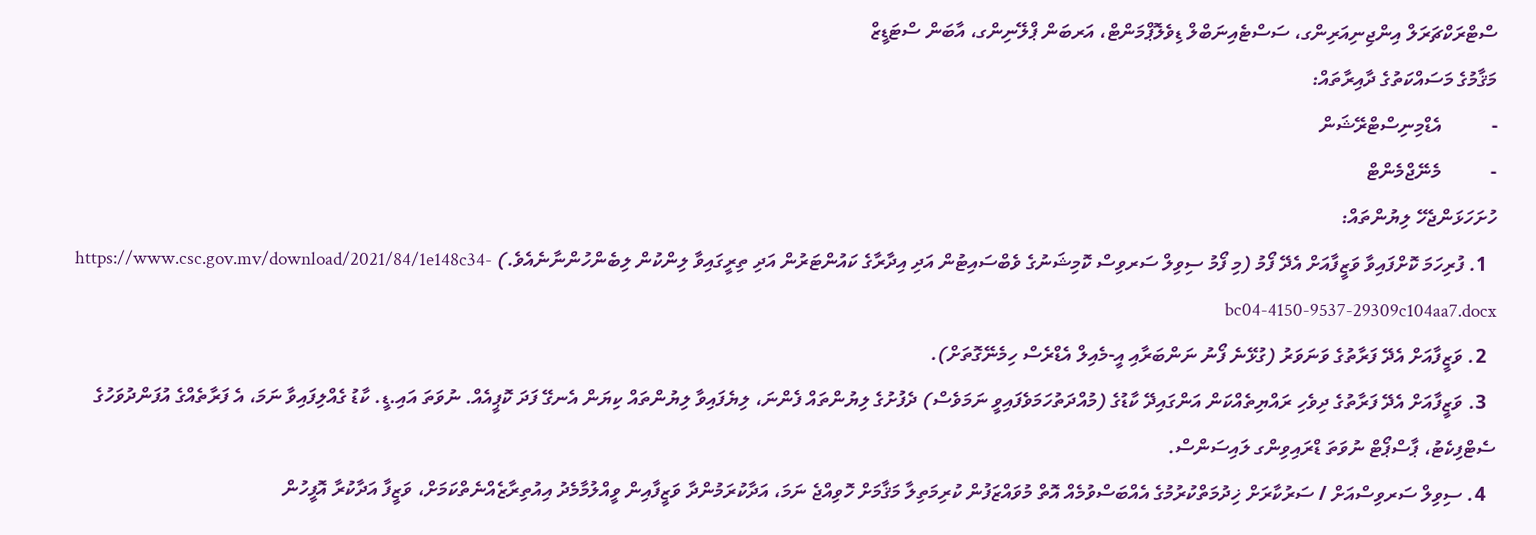ސްޓްރަކްޗަރަލް އިންޖިނިއަރިންގ، ސަސްޓެއިނަބްލް ޑިވެލޮޕްމަންޓް، އަރބަން ޕްލޭނިންގ، އާބަން ސްޓަޑީޒް
މަޤާމުގެ މަސައްކަތުގެ ދާއިރާތައް:
-          އެޑްމިނިސްޓްރޭޝަން
-          މެނޭޖްމެންޓް
ހުށަހަޅަންޖެހޭ ލިޔުންތައް:
  1. ފުރިހަމަ ކޮށްފައިވާ ވަޒީފާއަށް އެދޭ ފޯމު (މި ފޯމު ސިވިލް ސަރވިސް ކޮމިޝަނުގެ ވެބްސައިޓުން އަދި އިދާރާގެ ކައުންޓަރުން އަދި ތިރީގައިވާ ލިންކުން ލިބެންހުންނާނެއެވެ.) https://www.csc.gov.mv/download/2021/84/1e148c34-bc04-4150-9537-29309c104aa7.docx
  2. ވަޒީފާއަށް އެދޭ ފަރާތުގެ ވަނަވަރު (ގުޅޭނެ ފޯނު ނަންބަރާއި އީ-މެއިލް އެޑްރެސް ހިމެނޭގޮތަށް).
  3. ވަޒީފާއަށް އެދޭ ފަރާތުގެ ދިވެހި ރައްޔިތެއްކަން އަންގައިދޭ ކާޑުގެ (މުއްދަތުހަމަވެފައިވީ ނަމަވެސް) ދެފުށުގެ ލިޔުންތައް ފެންނަ، ލިޔެފައިވާ ލިޔުންތައް ކިޔަން އެނގޭ ފަދަ ކޮޕީއެއް. ނުވަތަ އައި.ޑީ. ކާޑު ގެއްލިފައިވާ ނަމަ، އެ ފަރާތެއްގެ އުފަންދުވަހުގެ ސެޓްފިކެޓު، ޕާސްޕޯޓް ނުވަތަ ޑްރައިވިންގ ލައިސަންސް.
  4. ސިވިލް ސަރވިސްއަށް / ސަރުކާރަށް ޚިދުމަތްކުރުމުގެ އެއްބަސްވުމެއް އޮތް މުވައްޒަފުން ކުރިމަތިލާ މަޤާމަށް ހޮވިއްޖެ ނަމަ، އަދާކުރަމުންދާ ވަޒީފާއިން ވީއްލުމާމެދު އިއުތިރާޒެއްނެތްކަމަށް، ވަޒީފާ އަދާކުރާ އޮފީހުން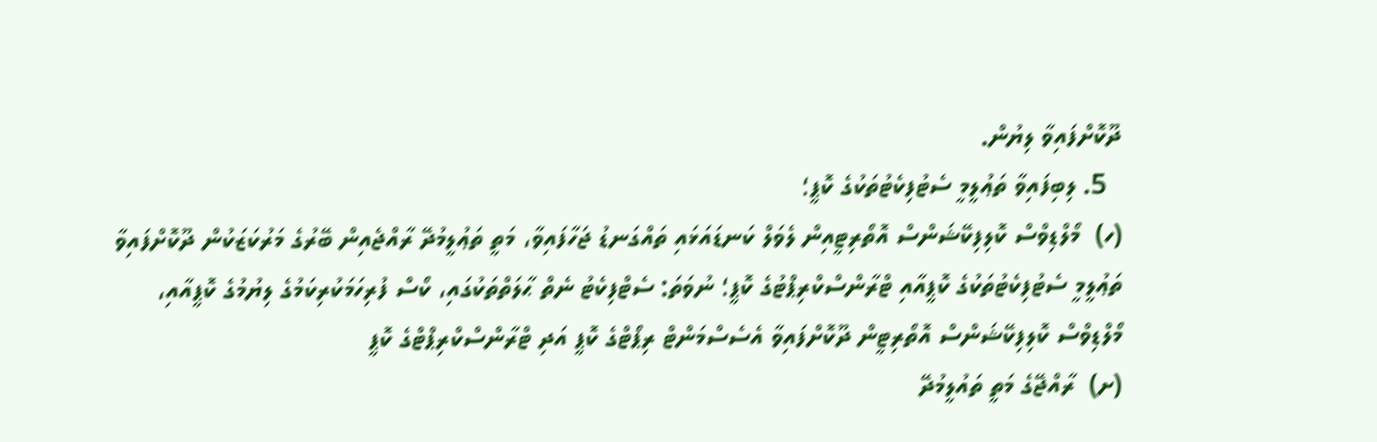ދޫކޮށްފައިވާ ލިޔުން.
  5. ލިބިފައިވާ ތަޢުލީމީ ސެޓުފިކެޓުތަކުގެ ކޮޕީ؛
(ހ)  މޯލްޑިވްސް ކޮލިފިކޭޝަންސް އޮތޯރިޓީއިން ލެވަލް ކަނޑައަޅައި ތައްގަނޑު ޖަހާފައިވާ، މަތީ ތަޢުލީމުދޭ ރާއްޖެއިން ބޭރުގެ މަރުކަޒަކުން ދޫކޮށްފައިވާ ތަޢުލީމީ ސެޓުފިކެޓުތަކުގެ ކޮޕީއާއި ޓްރާންސްކްރިޕްޓުގެ ކޮޕީ؛ ނުވަތަ: ސެޓްފިކެޓު ނެތް ޙާލަތްތަކުގައި، ކޯސް ފުރިހަމަކުރިކަމުގެ ލިޔުމުގެ ކޮޕީއާއި، މޯލްޑިވްސް ކޮލިފިކޭޝަންސް އޮތޯރިޓީން ދޫކޮށްފައިވާ އެސެސްމަންޓް ރިޕޯޓްގެ ކޮޕީ އަދި ޓްރާންސްކްރިޕްޓްގެ ކޮޕީ
(ށ)  ރާއްޖޭގެ މަތީ ތައުލީމުދޭ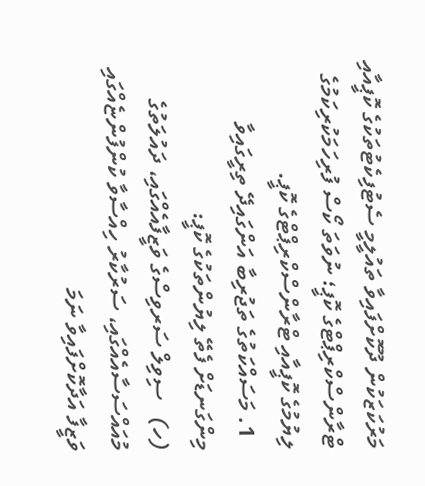މަރުކަޒަކުން ދޫކޮށްފައިވާ ތައުލީމީ ސެޓުފިކެޓުތަކުގެ ކޮޕީއާއި ޓްރާންސްކްރިޕްޓްގެ ކޮޕީ؛ ނުވަތަ ކޯސް ފުރިހަމަކުރިކަމުގެ ލިޔުމުގެ ކޮޕީއާއި ޓްރާންސްކްރިޕްޓްގެ ކޮޕީ.
  1. މަސައްކަތުގެ ތަޖުރިބާ އަންގައިދޭ ތިރީގައިވާ މިންގަނޑަށް ފެތޭ ލިޔުންތަކުގެ ކޮޕީ:
(ހ)   ސިވިލް ސަރވިސްގެ ވަޒީފާއެއްގައި، ދައުލަތުގެ މުއައްސަސާއެއްގައި، ސަރުކާރު ހިއްސާވާ ކުންފުންޏެއްގައި ވަޒީފާ އަދާކޮށްފައިވާ ނަމަ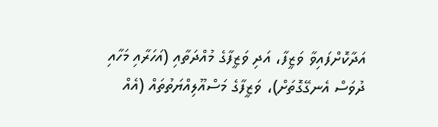އަދާކޮށްފައިވާ ވަޒީފާ، އަދި ވަޒީފާގެ މުއްދަތާއި (އަހަރާއި މަހާއި ދުވަސް އެނގޭގޮތަށް)، ވަޒީފާގެ މަސްއޫލިއްޔަތުތައް (އެއް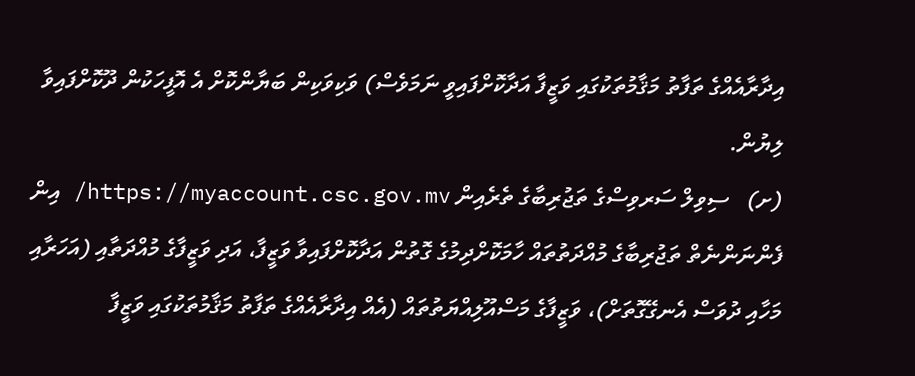އިދާރާއެއްގެ ތަފާތު މަޤާމުތަކުގައި ވަޒީފާ އަދާކޮށްފައިވީ ނަމަވެސް) ވަކިވަކިން ބަޔާންކޮށް އެ އޮފީހަކުން ދޫކޮށްފައިވާ ލިޔުން.
(ށ)   ސިވިލް ސަރވިސްގެ ތަޖުރިބާގެ ތެރެއިން https://myaccount.csc.gov.mv/ އިން ފެންނަންނެތް ތަޖުރިބާގެ މުއްދަތުތައް ހާމަކޮށްދިމުގެ ގޮތުން އަދާކޮށްފައިވާ ވަޒީފާ، އަދި ވަޒީފާގެ މުއްދަތާއި (އަހަރާއި މަހާއި ދުވަސް އެނގޭގޮތަށް)، ވަޒީފާގެ މަސްއޫލިއްޔަތުތައް (އެއް އިދާރާއެއްގެ ތަފާތު މަޤާމުތަކުގައި ވަޒީފާ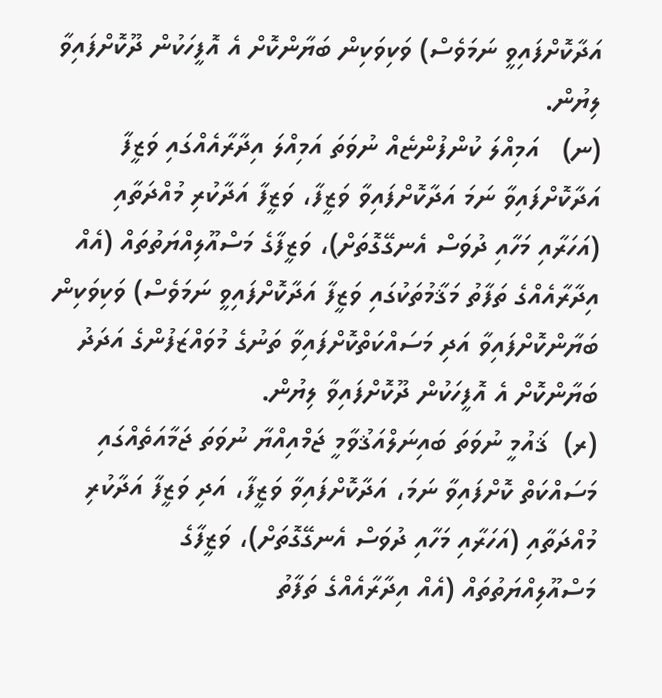އަދާކޮށްފައިވީ ނަމަވެސް) ވަކިވަކިން ބަޔާންކޮށް އެ އޮފީހަކުން ދޫކޮށްފައިވާ ލިޔުން.
(ނ)   އަމިއްލަ ކުންފުންޏެއް ނުވަތަ އަމިއްލަ އިދާރާއެއްގައި ވަޒީފާ އަދާކޮށްފައިވާ ނަމަ އަދާކޮށްފައިވާ ވަޒީފާ، ވަޒީފާ އަދާކުރި މުއްދަތާއި (އަހަރާއި މަހާއި ދުވަސް އެނގޭގޮތަށް)، ވަޒީފާގެ މަސްއޫލިއްޔަތުތައް (އެއް އިދާރާއެއްގެ ތަފާތު މަޤާމުތަކުގައި ވަޒީފާ އަދާކޮށްފައިވީ ނަމަވެސް) ވަކިވަކިން ބަޔާންކޮށްފައިވާ އަދި މަސައްކަތްކޮށްފައިވާ ތަނުގެ މުވައްޒަފުންގެ އަދަދު ބަޔާންކޮށް އެ އޮފީހަކުން ދޫކޮށްފައިވާ ލިޔުން.
(ރ)  ޤައުމީ ނުވަތަ ބައިނަލްއަޤުވާމީ ޖަމްއިއްޔާ ނުވަތަ ޖަމާއަތެއްގައި މަސައްކަތް ކޮށްފައިވާ ނަމަ، އަދާކޮށްފައިވާ ވަޒީފާ، އަދި ވަޒީފާ އަދާކުރި މުއްދަތާއި (އަހަރާއި މަހާއި ދުވަސް އެނގޭގޮތަށް)، ވަޒީފާގެ މަސްއޫލިއްޔަތުތައް (އެއް އިދާރާއެއްގެ ތަފާތު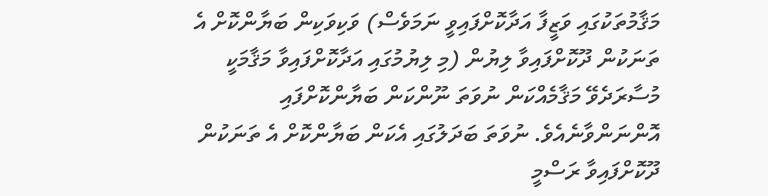މަޤާމުތަކުގައި ވަޒީފާ އަދާކޮށްފައިވީ ނަމަވެސް) ވަކިވަކިން ބަޔާންކޮށް އެ ތަނަކުން ދޫކޮށްފައިވާ ލިޔުން (މި ލިޔުމުގައި އަދާކޮށްފައިވާ މަޤާމަކީ މުސާރަދެވޭ މަޤާމެއްކަން ނުވަތަ ނޫންކަން ބަޔާންކޮށްފައި އޮންނަންވާނެއެވެ. ނުވަތަ ބަދަލުގައި އެކަން ބަޔާންކޮށް އެ ތަނަކުން ދޫކޮށްފައިވާ ރަސްމީ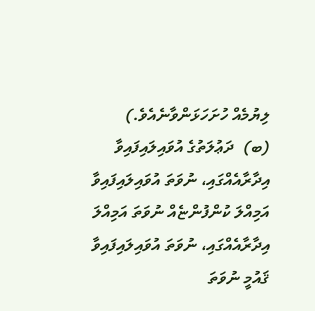ލިޔުމެއް ހުށަހަޅަންވާނެއެވެ.)
(ބ)  ދަޢުލަތުގެ އުވައިލައިފައިވާ އިދާރާއެއްގައި، ނުވަތަ އުވައިލައިފައިވާ އަމިއްލަ ކުންފުންޏެއް ނުވަތަ އަމިއްލަ އިދާރާއެއްގައި، ނުވަތަ އުވައިލައިފައިވާ ޤައުމީ ނުވަތަ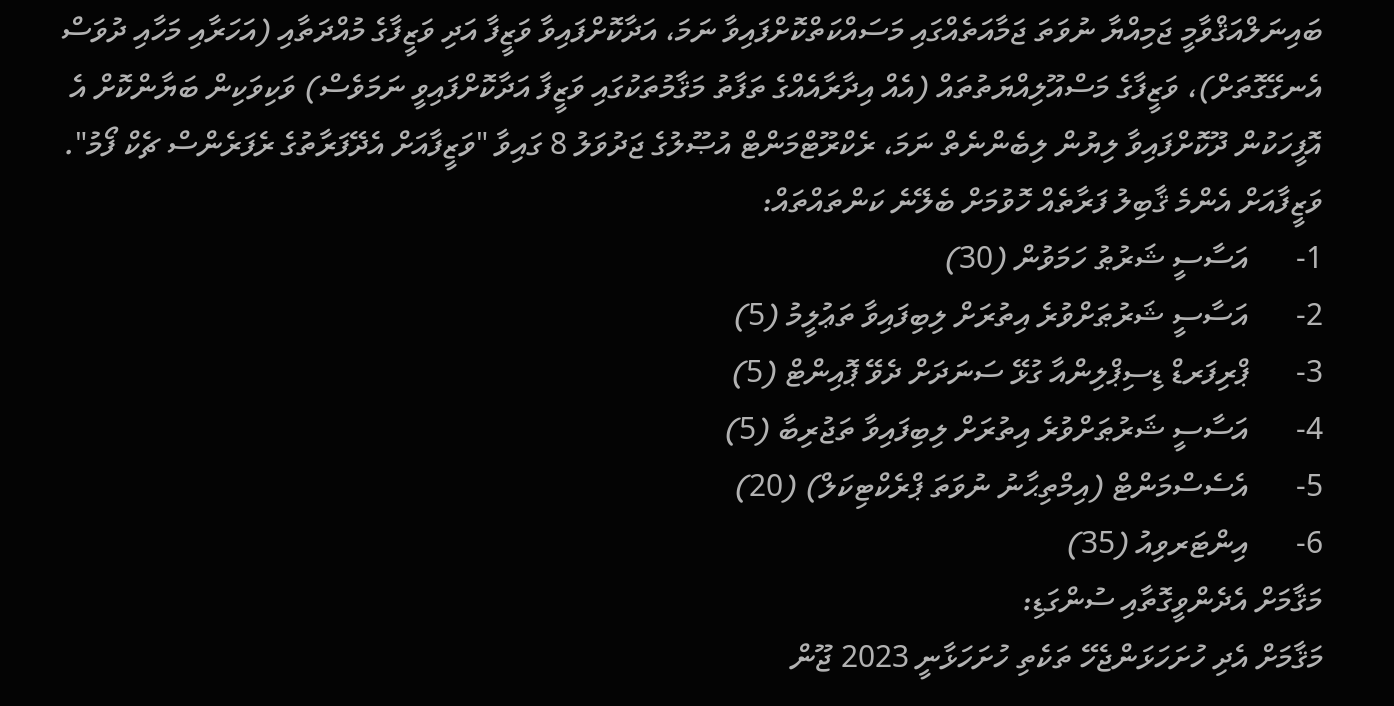ބައިނަލްއަޤްވާމީ ޖަމިއްޔާ ނުވަތަ ޖަމާއަތެއްގައި މަސައްކަތްކޮށްފައިވާ ނަމަ، އަދާކޮށްފައިވާ ވަޒީފާ އަދި ވަޒީފާގެ މުއްދަތާއި (އަހަރާއި މަހާއި ދުވަސް އެނގޭގޮތަށް)، ވަޒީފާގެ މަސްއޫލިއްޔަތުތައް (އެއް އިދާރާއެއްގެ ތަފާތު މަޤާމުތަކުގައި ވަޒީފާ އަދާކޮށްފައިވީ ނަމަވެސް) ވަކިވަކިން ބަޔާންކޮށް އެ އޮފީހަކުން ދޫކޮށްފައިވާ ލިޔުން ލިބެންނެތް ނަމަ، ރެކްރޫޓްމަންޓް އުޞޫލުގެ ޖަދުވަލު 8 ގައިވާ "ވަޒީފާއަށް އެދޭފަރާތުގެ ރެފަރެންސް ޗެކް ފޯމު".
ވަޒީފާއަށް އެންމެ ޤާބިލު ފަރާތެއް ހޮވުމަށް ބެލޭނެ ކަންތައްތައް:
1-      އަސާސީ ޝަރުޠު ހަމަވުން (30)
2-      އަސާސީ ޝަރުޠަށްވުރެ އިތުރަށް ލިބިފައިވާ ތަޢުލީމު (5)
3-      ޕްރިފަރޑް ޑިސިޕްލިންއާ ގުޅޭ ސަނަދަށް ދެވޭ ޕޮއިންޓް (5)
4-      އަސާސީ ޝަރުޠަށްވުރެ އިތުރަށް ލިބިފައިވާ ތަޖުރިބާ (5)
5-      އެސެސްމަންޓް (އިމްތިޙާނު ނުވަތަ ޕްރެކްޓިކަލް) (20)
6-      އިންޓަރވިއު (35)
މަޤާމަށް އެދެންވީގޮތާއި ސުންގަޑި:
މަޤާމަށް އެދި ހުށަހަޅަންޖެހޭ ތަކެތި ހުށަހަޅާނީ 2023 ޖޫން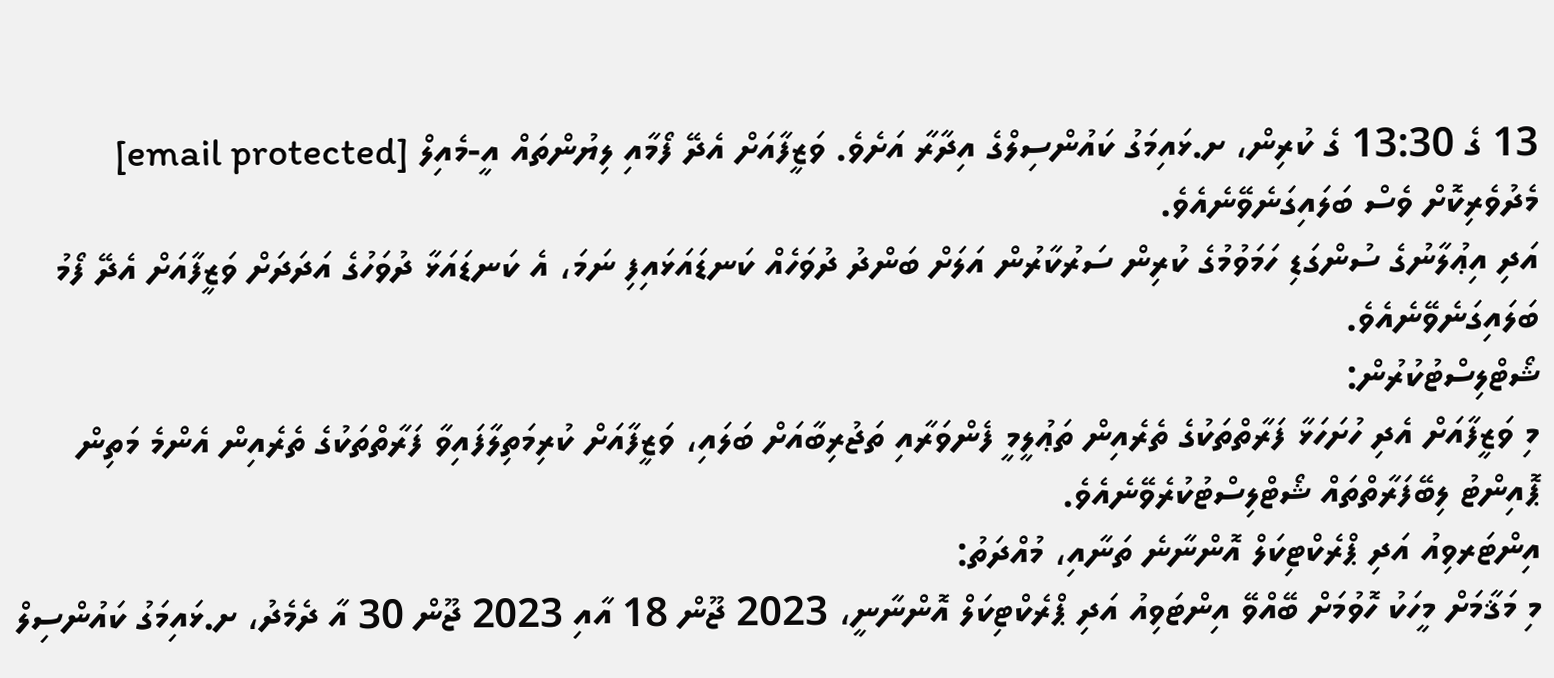13 ގެ 13:30 ގެ ކުރިން، ށ.ޅައިމަގު ކައުންސިލްގެ އިދާރާ އަށެވެ. ވަޒީފާއަށް އެދޭ ފޯމާއި ލިޔުންތައް އީ-މެއިލް [email protected]  މެދުވެރިކޮށް ވެސް ބަލައިގަނެވޭނެއެވެ.
އަދި އިޢުލާނުގެ ސުންގަޑި ހަމަވުމުގެ ކުރިން ސަރުކާރުން އަލަށް ބަންދު ދުވަހެއް ކަނޑައަޅައިފި ނަމަ، އެ ކަނޑައަޅާ ދުވަހުގެ އަދަދަށް ވަޒީފާއަށް އެދޭ ފޯމު ބަލައިގަނެވޭނެއެވެ.
ޝޯޓްލިސްޓުކުރުން:
މި ވަޒީފާއަށް އެދި ހުށަހަޅާ ފަރާތްތަކުގެ ތެރެއިން ތަޢުލީމީ ފެންވަރާއި ތަޖުރިބާއަށް ބަލައި، ވަޒީފާއަށް ކުރިމަތިލާފައިވާ ފަރާތްތަކުގެ ތެރެއިން އެންމެ މަތިން ޕޮއިންޓު ލިބޭފަރާތްތައް ޝޯޓްލިސްޓުކުރެވޭނެއެވެ.
އިންޓަރވިއު އަދި ޕްރެކްޓިކަލް އޮންނާނެ ތަނާއި، މުއްދަތު:
މި މަޤާމަށް މީހަކު ހޮވުމަށް ބޭއްވޭ އިންޓަވިއު އަދި ޕްރެކްޓިކަލް އޮންނާނީ، 2023 ޖޫން 18 އާއި 2023 ޖޫން 30 އާ ދެމެދު، ށ.ޅައިމަގު ކައުންސިލް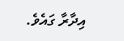އިދާރާ ގައެވެ.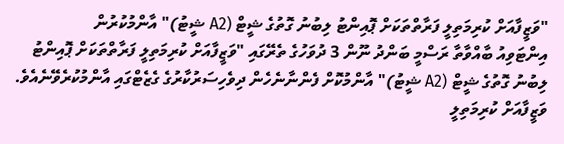"ވަޒީފާއަށް ކުރިމަތިލީ ފަރާތްތަކަށް ޕޮއިންޓު ލިބުނު ގޮތުގެ ޝީޓް (A2 ޝީޓު)" އާންމުކުރުން
އިންޓަވިއު ބާއްވާތާ ރަސްމީ ބަންދު ނޫން 3 ދުވަހުގެ ތެރޭގައި "ވަޒީފާއަށް ކުރިމަތިލީ ފަރާތްތަކަށް ޕޮއިންޓު ލިބުނު ގޮތުގެ ޝީޓް (A2 ޝީޓު)" އާންމުކޮށް ފެންނާނެހެން ދިވެހިސަރުކާރުގެ ގެޒެޓްގައި އާންމުކުރެވޭނެއެވެ. ވަޒީފާއަށް ކުރިމަތިލީ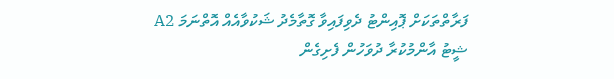ފަރާތްތަކަށް ޕޮއިންޓު ދެވިފައިވާ ގޮތާމެދު ޝަކުވާއެއް އޮތްނަމަ A2 ޝީޓު އާންމުކުރާ ދުވަހުން ފެށިގެން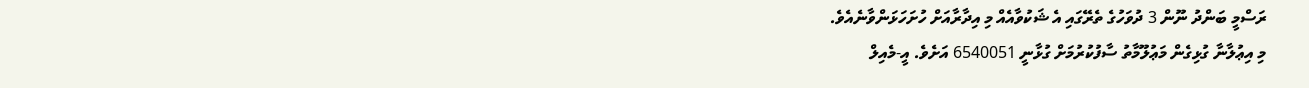ރަސްމީ ބަންދު ނޫން 3 ދުވަހުގެ ތެރޭގައި އެ ޝަކުވާއެއް މި އިދާރާއަށް ހުށަހަޅަންވާނެއެވެ.
މި އިޢުލާނާ ގުޅިގެން މަޢުލޫމާތު ސާފުކުރުމަށް ގުޅާނީ 6540051 އަށެވެ. އީ-މެއިލް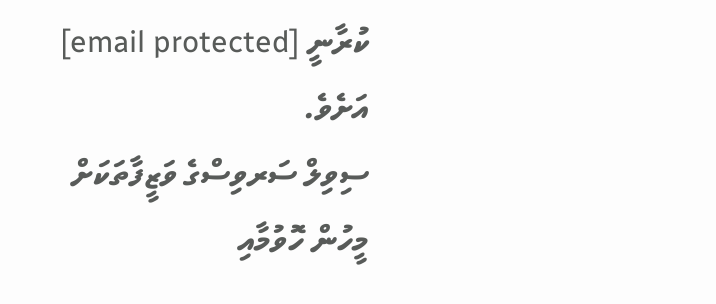ކުރާނީ [email protected]
އަށެވެ.
ސިވިލް ސަރވިސްގެ ވަޒީފާތަކަށް މީހުން ހޮވުމާއި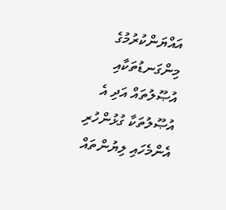އައްޔަންކުރުމުގެ މިންގަނޑުތަކާއި އުޞޫލުތައް އަދި އެ އުޞޫލުތަކާ ގުޅުންހުރި އެންމެހައި ލިޔުންތައް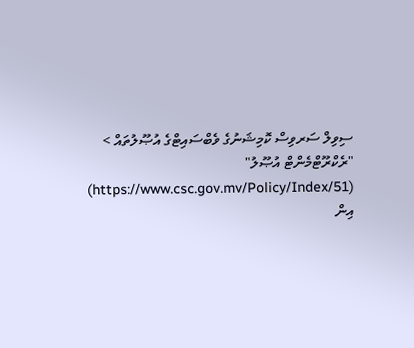ސިވިލް ސަރވިސް ކޮމިޝަނުގެ ވެބްސައިޓްގެ އުޞޫލުތައް > "ރެކްރޫޓްމެންޓް އުޞޫލު" (https://www.csc.gov.mv/Policy/Index/51) އިން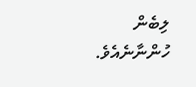ލިބެން ހުންނާނެއެވެ.